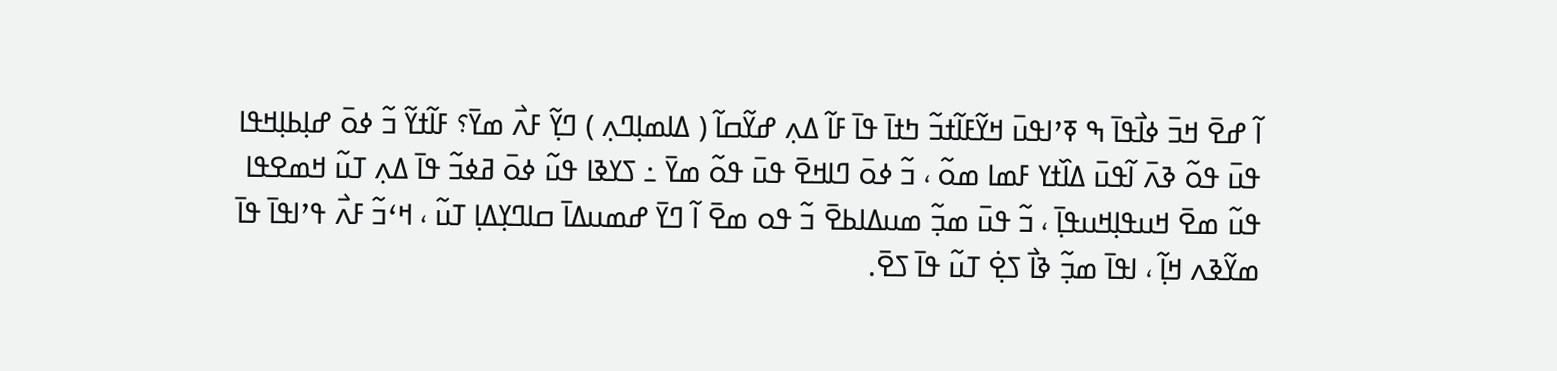ߊ߬ ߝߐ߫ ߞߏ߫ ߦߊ߯ߟߊ߫ ߒ ߧߴߊߟߎ߫ ߞߌ߬ߓߊ߬ߙߏ߬ ߤߙߊ߫ ߟߊ߫ ߓߊ߬ ߡߍ߲ ߝߌ߬ߛߊ߬ ( ߡߊߘߊ߲ߣߍ߲ ) ߣߌ߲߬ ߓߍ߯ ߘߌ߫؟ ߓߊ߬ߙߌ߬ ߏ߬ ߦߋ߫ ߝߊ߲ߕߊ߲ߞߟߊ ߟߎ߫ ߟߋ߬ ߢߍ߫ ߊ߬ߟߎ߫ ߡߊ߰ߙߌ ߓߘߊ ߘߋ߬ ، ߏ߬ ߦߋ߫ ߣߊߞߐ߫ ߟߎ߫ ߟߋ߬ ߘߌ߫ ߸ ߖߌߢߊ ߟߎ߬ ߦߋ߫ ߥߦߏ߬ ߟߊ߫ ߡߍ߲ ߠߎ߬ ߞߘߐߟߊ ߟߎ߬ ߘߐ߫ ߞߎߟߊ߲ߞߎߟߊ߲߫ ، ߏ߬ ߟߎ߫ ߘߏ߲߬ ߘߎߡߊߕߐ߫ ߏ߬ ߟߋ ߘߐ߫ ߊ߬ ߣߌ߫ ߝߘߎߡߊ߫ ߛߊߣߌ߲ߡߊ߲ ߠߎ߬ ، ߞߵߏ߬ ߓߍ߯ ߟߴߊߟߊ߫ ߟߊ߫ ߘߌ߬ߢߍ ߞߊ߲߬ ، ߊߟߊ߫ ߘߏ߲߬ ߢߊ߯ ߖߐ߲߭ ߠߎ߬ ߟߊ߫ ߖߐ߫.